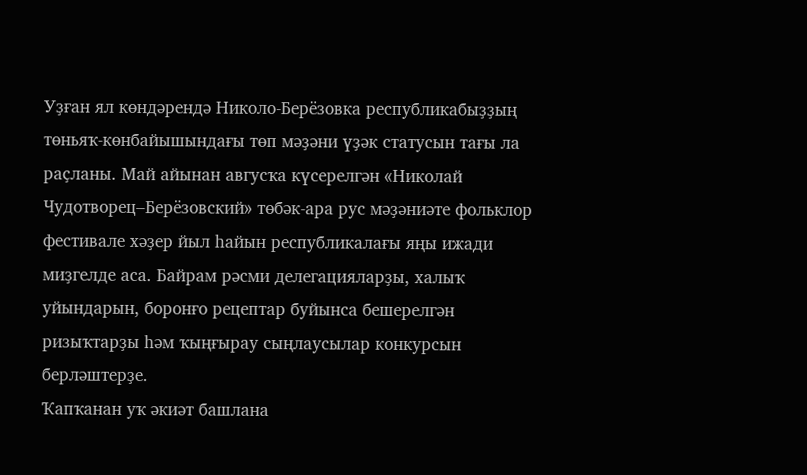Уҙған ял көндәрендә Николо-Берёзовка республикабыҙҙың төньяҡ-көнбайышындағы төп мәҙәни үҙәк статусын тағы ла раҫланы. Май айынан авгусҡа күсерелгән «Николай Чудотворец–Берёзовский» төбәк-ара рус мәҙәниәте фольклор фестивале хәҙер йыл һайын республикалағы яңы ижади миҙгелде аса. Байрам рәсми делегацияларҙы, халыҡ уйындарын, боронғо рецептар буйынса бешерелгән ризыҡтарҙы һәм ҡыңғырау сыңлаусылар конкурсын берләштерҙе.
Ҡапҡанан уҡ әкиәт башлана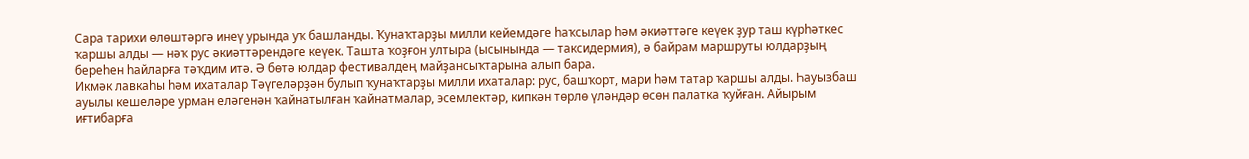Сара тарихи өлөштәргә инеү урында уҡ башланды. Ҡунаҡтарҙы милли кейемдәге һаҡсылар һәм әкиәттәге кеүек ҙур таш күрһәткес ҡаршы алды — нәҡ рус әкиәттәрендәге кеүек. Ташта ҡоҙғон ултыра (ысынында — таксидермия), ә байрам маршруты юлдарҙың береһен һайларға тәҡдим итә. Ә бөтә юлдар фестивалдең майҙансыҡтарына алып бара.
Икмәк лавкаһы һәм ихаталар Тәүгеләрҙән булып ҡунаҡтарҙы милли ихаталар: рус, башҡорт, мари һәм татар ҡаршы алды. Һауызбаш ауылы кешеләре урман еләгенән ҡайнатылған ҡайнатмалар, эсемлектәр, кипкән төрлө үләндәр өсөн палатка ҡуйған. Айырым иғтибарға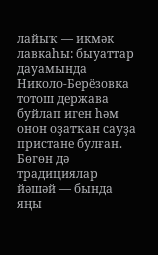лайыҡ — икмәк лавкаһы: быуаттар дауамында Николо-Берёзовка тотош держава буйлап иген һәм онон оҙатҡан сауҙа пристане булған. Бөгөн дә традициялар йәшәй — бында яңы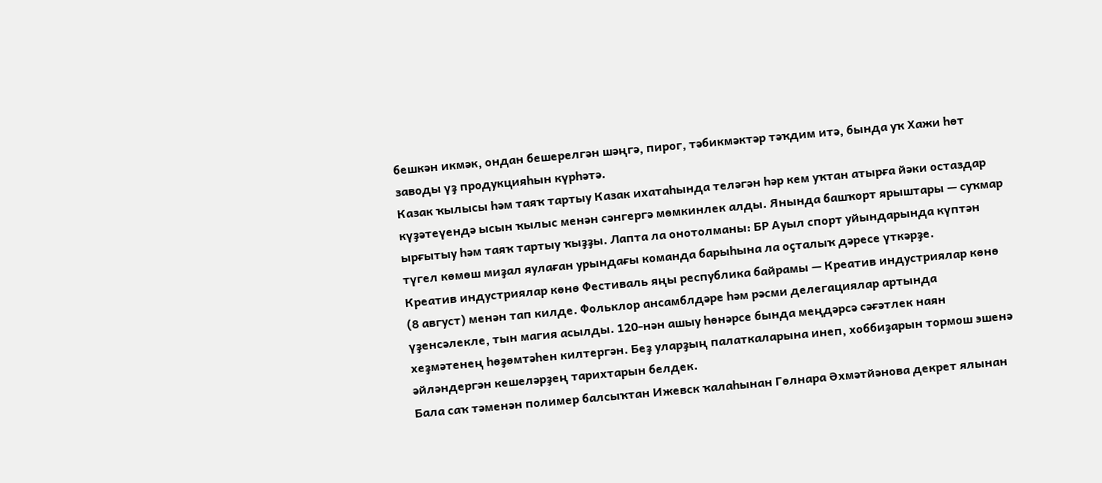бешкән икмәк, ондан бешерелгән шәңгә, пирог, тәбикмәктәр тәҡдим итә, бында уҡ Хажи һөт заводы үҙ продукцияһын күрһәтә.
Казак ҡылысы һәм таяҡ тартыу Казак ихатаһында теләгән һәр кем уҡтан атырға йәки остаздар күҙәтеүендә ысын ҡылыс менән сәнгергә мөмкинлек алды. Янында башҡорт ярыштары — суҡмар ырғытыу һәм таяҡ тартыу ҡыҙҙы. Лапта ла онотолманы: БР Ауыл спорт уйындарында күптән түгел көмөш миҙал яулаған урындағы команда барыһына ла оҫталыҡ дәресе үткәрҙе.
Креатив индустриялар көнө Фестиваль яңы республика байрамы — Креатив индустриялар көнө (8 август) менән тап килде. Фольклор ансамблдәре һәм рәсми делегациялар артында үҙенсәлекле, тын магия асылды. 120-нән ашыу һөнәрсе бында меңдәрсә сәғәтлек наян хеҙмәтенең һөҙөмтәһен килтергән. Беҙ уларҙың палаткаларына инеп, хоббиҙарын тормош эшенә әйләндергән кешеләрҙең тарихтарын белдек.
Бала саҡ тәменән полимер балсыҡтан Ижевск ҡалаһынан Гөлнара Әхмәтйәнова декрет ялынан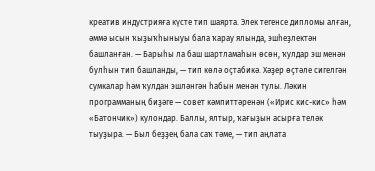креатив индустрияға күсте тип шаярта. Элек тегенсе дипломы алған, әммә ысын ҡыҙыҡһыныуы бала ҡарау ялында, эшһеҙлектән башланған. — Барыһы ла баш шартламаһын өсөн, ҡулдар эш менән булһын тип башланды, — тип көлә оҫтабикә. Хәҙер өҫтәле сигелгән сумкалар һәм ҡулдан эшләнгән һабын менән тулы. Ләкин программаның биҙәге — совет кәмпиттәренән («Ирис кис-кис» һәм «Батончик») кулондар. Баллы, ялтыр, ҡағыҙын асырға теләк тыуҙыра. — Был беҙҙең бала саҡ тәме, — тип аңлата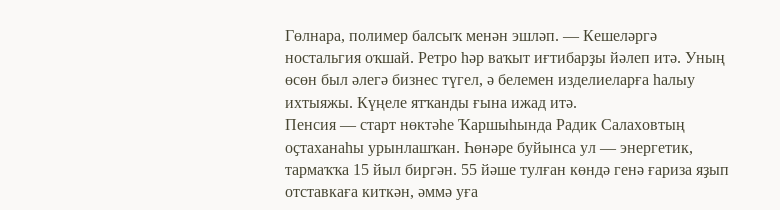Гөлнара, полимер балсыҡ менән эшләп. — Кешеләргә ностальгия оҡшай. Ретро һәр ваҡыт иғтибарҙы йәлеп итә. Уның өсөн был әлегә бизнес түгел, ә белемен изделиеларға һалыу ихтыяжы. Күңеле ятҡанды ғына ижад итә.
Пенсия — старт нөктәһе Ҡаршыһында Радик Салаховтың оҫтаханаһы урынлашҡан. Һөнәре буйынса ул — энергетик, тармаҡҡа 15 йыл биргән. 55 йәше тулған көндә генә ғариза яҙып отставкаға киткән, әммә уға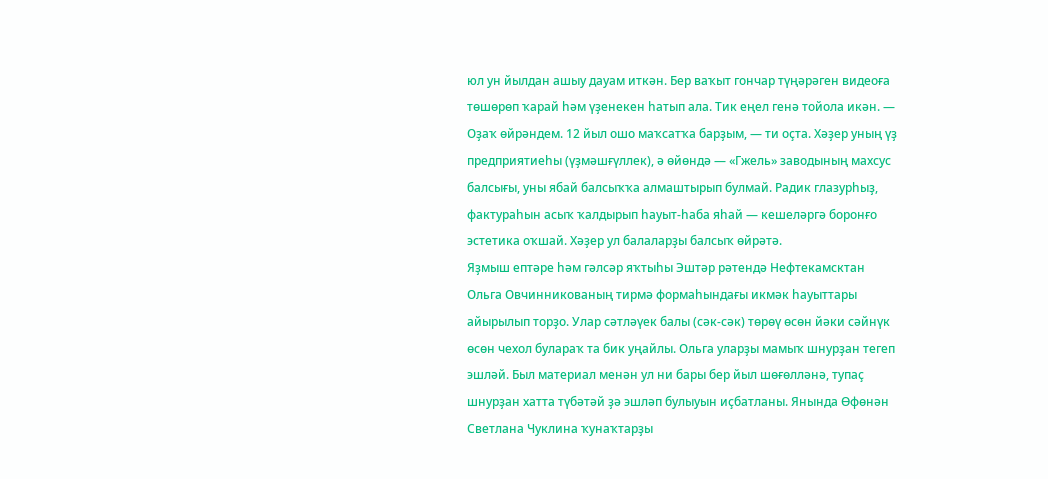юл ун йылдан ашыу дауам иткән. Бер ваҡыт гончар түңәрәген видеоға төшөрөп ҡарай һәм үҙенекен һатып ала. Тик еңел генә тойола икән. — Оҙаҡ өйрәндем. 12 йыл ошо маҡсатҡа барҙым, — ти оҫта. Хәҙер уның үҙ предприятиеһы (үҙмәшғүллек), ә өйөндә — «Гжель» заводының махсус балсығы, уны ябай балсыҡҡа алмаштырып булмай. Радик глазурһыҙ, фактураһын асыҡ ҡалдырып һауыт-һаба яһай — кешеләргә боронғо эстетика оҡшай. Хәҙер ул балаларҙы балсыҡ өйрәтә.
Яҙмыш ептәре һәм гәлсәр яҡтыһы Эштәр рәтендә Нефтекамсктан Ольга Овчинникованың тирмә формаһындағы икмәк һауыттары айырылып торҙо. Улар сәтләүек балы (сәк-сәк) төрөү өсөн йәки сәйнүк өсөн чехол булараҡ та бик уңайлы. Ольга уларҙы мамыҡ шнурҙан тегеп эшләй. Был материал менән ул ни бары бер йыл шөғөлләнә, тупаҫ шнурҙан хатта түбәтәй ҙә эшләп булыуын иҫбатланы. Янында Өфөнән Светлана Чуклина ҡунаҡтарҙы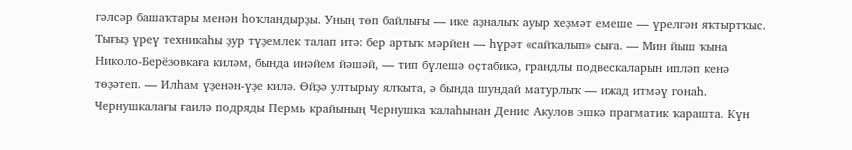гәлсәр башаҡтары менән һоҡландырҙы. Уның төп байлығы — ике аҙналыҡ ауыр хеҙмәт емеше — үрелгән яҡтыртҡыс. Тығыҙ үреү техникаһы ҙур түҙемлек талап итә: бер артыҡ мәрйен — һүрәт «сайҡалып» сыға. — Мин йыш ҡына Николо-Берёзовкаға киләм, бында инәйем йәшәй, — тип бүлешә оҫтабикә, грандлы подвескаларын ипләп кенә төҙәтеп. — Илһам үҙенән-үҙе килә. Өйҙә ултырыу ялҡыта, ә бында шундай матурлыҡ — ижад итмәү гонаһ.
Чернушкалағы ғаилә подряды Пермь крайының Чернушка ҡалаһынан Денис Акулов эшкә прагматик ҡарашта. Күн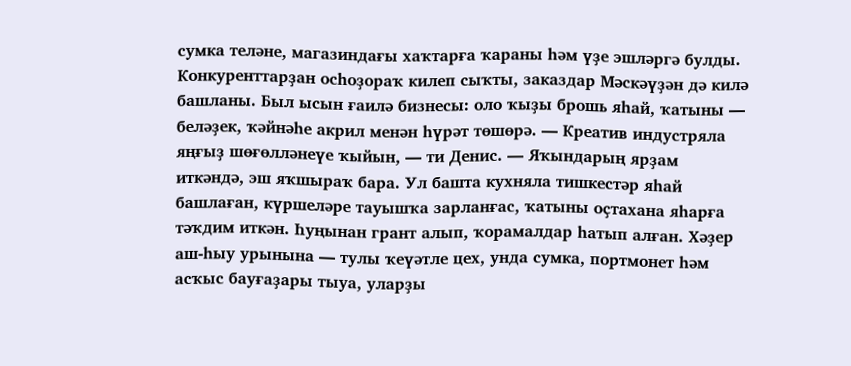сумка теләне, магазиндағы хаҡтарға ҡараны һәм үҙе эшләргә булды. Конкуренттарҙан осһоҙораҡ килеп сыҡты, заказдар Мәскәүҙән дә килә башланы. Был ысын ғаилә бизнесы: оло ҡыҙы брошь яһай, ҡатыны — беләҙек, ҡәйнәһе акрил менән һүрәт төшөрә. — Креатив индустряла яңғыҙ шөғөлләнеүе ҡыйын, — ти Денис. — Яҡындарың ярҙам иткәндә, эш яҡшыраҡ бара. Ул башта кухняла тишкестәр яһай башлаған, күршеләре тауышҡа зарланғас, ҡатыны оҫтахана яһарға тәҡдим иткән. Һуңынан грант алып, ҡорамалдар һатып алған. Хәҙер аш-һыу урынына — тулы ҡеүәтле цех, унда сумка, портмонет һәм асҡыс бауғаҙары тыуа, уларҙы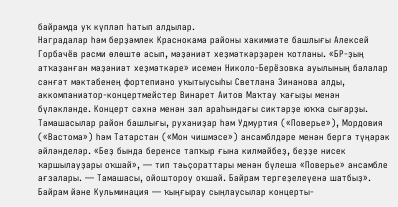байрамда уҡ күпләп һатып алдылар.
Наградалар һәм берҙәмлек Краснокама районы хакимиәте башлығы Алексей Горбачёв рәсми өлөштө асып, мәҙәниәт хеҙмәткәрҙәрен ҡотланы. «БР-ҙың атҡаҙанған мәҙәниәт хеҙмәткәре» исемен Николо-Берёзовка ауылының балалар сәнғәт мәктәбенең фортепиано уҡытыусыһы Светлана Зинанова алды, аккомпаниатор-концертмейстер Винарет Аитов Маҡтау ҡағыҙы менән бүләкләнде. Концерт сәхнә менән зал араһындағы сиктәрҙе юҡҡа сығарҙы. Тамашасылар район башлығы, руханиҙар һәм Удмуртия («Поверье»), Мордовия («Вастома») һәм Татарстан («Мон чишмэсе») ансамблдәре менән бергә түңәрәк әйләнделәр. «Беҙ бында беренсе тапҡыр ғына килмәйбеҙ, беҙҙе нисек ҡаршылауҙары оҡшай», — тип тәьҫораттары менән бүлешә «Поверье» ансамбле ағзалары. — Тамашасы, ойоштороу оҡшай. Байрам тергеҙелеүенә шатбыҙ».
Байрам йәне Кульминация — ҡыңғырау сыңлаусылар концерты-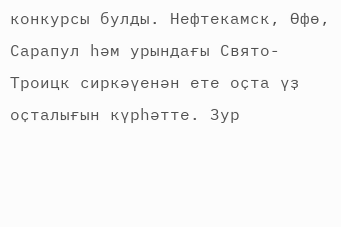конкурсы булды. Нефтекамск, Өфө, Сарапул һәм урындағы Свято-Троицк сиркәүенән ете оҫта үҙ оҫталығын күрһәтте. Зур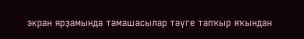экран ярҙамында тамашасылар тәүге тапҡыр яҡындан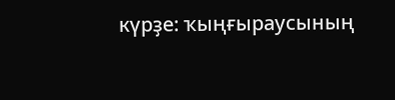күрҙе: ҡыңғыраусының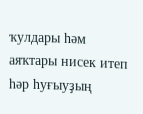ҡулдары һәм аяҡтары нисек итеп һәр һуғыуҙың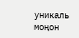уникаль моңон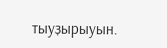тыуҙырыуын.